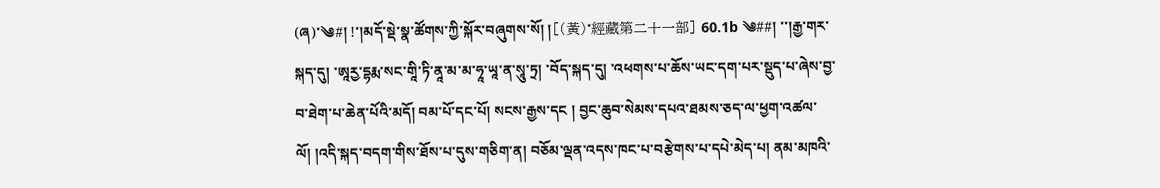(ཞ)་༄#། !་།མདོ་སྡེ་སྣ་ཚོགས་ཀྱི་སྐོར་བཞུགས་སོ། །[(黃)་經藏第二十一部] 60.1b ༄##། ་་།རྒྱ་གར་སྐད་དུ། ་ཨཱརྱ་དྷརྨ་སང་གཱི་ཏི་ནཱ་མ་མ་ཧཱ་ཡཱ་ན་སཱུ་ཏྲ། ་བོད་སྐད་དུ། ་འཕགས་པ་ཆོས་ཡང་དག་པར་སྡུད་པ་ཞེས་བྱ་བ་ཐེག་པ་ཆེན་པོའི་མདོ། བམ་པོ་དང་པོ། སངས་རྒྱས་དང ། བྱང་ཆུབ་སེམས་དཔའ་ཐམས་ཅད་ལ་ཕྱག་འཚལ་ལོ། །འདི་སྐད་བདག་གིས་ཐོས་པ་དུས་གཅིག་ན། བཅོམ་ལྡན་འདས་ཁང་པ་བརྩེགས་པ་དཔེ་མེད་པ། ནམ་མཁའི་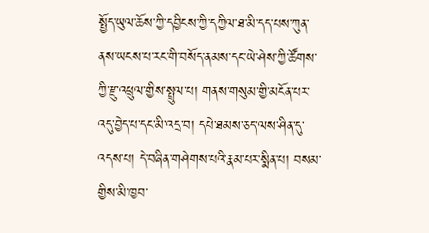སྤྱོད་ཡུལ་ཆོས་ཀྱི་དབྱིངས་ཀྱི་དཀྱིལ་ཐ་མི་དད་པས་ཀུན་ནས་ཡངས་པ་རང་གི་བསོད་ནམས་དང་ཡེ་ཤེས་ཀྱི་ཚོགས་ཀྱི་རྫུ་འཕྲུལ་གྱིས་སྤྲུལ་པ། གནས་གསུམ་གྱི་མངོན་པར་འདུ་བྱེད་པ་དང་མི་འདྲ་བ། དཔེ་ཐམས་ཅད་ལས་ཤིན་དུ་འདས་པ། དེ་བཞིན་གཤེགས་པའི་རྣམ་པར་སྨིན་པ། བསམ་གྱིས་མི་ཁྱབ་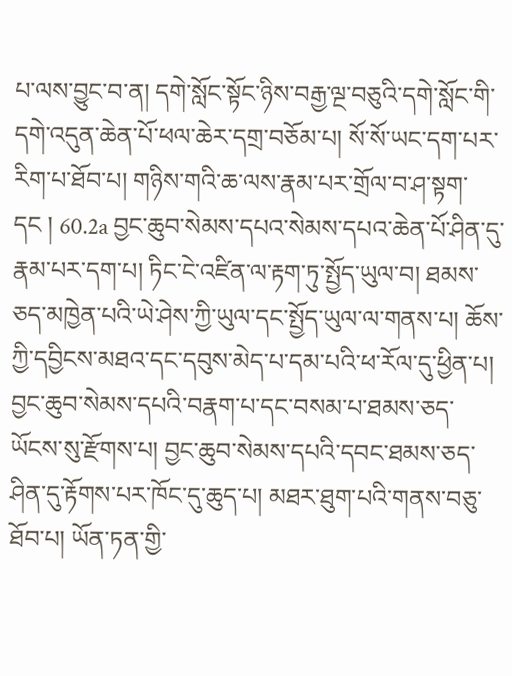པ་ལས་བྱུང་བ་ན། དགེ་སློང་སྟོང་ཉིས་བརྒྱ་ལྔ་བཅུའི་དགེ་སློང་གི་དགེ་འདུན་ཆེན་པོ་ཕལ་ཆེར་དགྲ་བཅོམ་པ། སོ་སོ་ཡང་དག་པར་རིག་པ་ཐོབ་པ། གཉིས་གའི་ཆ་ལས་རྣམ་པར་གྲོལ་བ་ཤ་སྟག་དང ། 60.2a བྱང་ཆུབ་སེམས་དཔའ་སེམས་དཔའ་ཆེན་པོ་ཤིན་དུ་རྣམ་པར་དག་པ། ཏིང་ངེ་འཛིན་ལ་རྟག་ཏུ་སྤྱོད་ཡུལ་བ། ཐམས་ཅད་མཁྱེན་པའི་ཡེ་ཤེས་ཀྱི་ཡུལ་དང་སྤྱོད་ཡུལ་ལ་གནས་པ། ཆོས་ཀྱི་དབྱིངས་མཐའ་དང་དབུས་མེད་པ་དམ་པའི་ཕ་རོལ་དུ་ཕྱིན་པ། བྱང་ཆུབ་སེམས་དཔའི་བརྣག་པ་དང་བསམ་པ་ཐམས་ཅད་ཡོངས་སུ་རྫོགས་པ། བྱང་ཆུབ་སེམས་དཔའི་དབང་ཐམས་ཅད་ཤིན་དུ་རྟོགས་པར་ཁོང་དུ་ཆུད་པ། མཐར་ཐུག་པའི་གནས་བཅུ་ཐོབ་པ། ཡོན་ཏན་གྱི་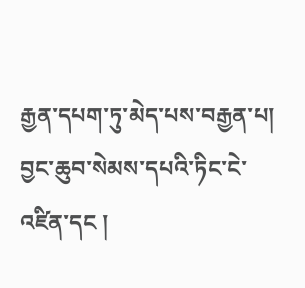རྒྱན་དཔག་ཏུ་མེད་པས་བརྒྱན་པ། བྱང་ཆུབ་སེམས་དཔའི་ཏིང་ངེ་འཛིན་དང །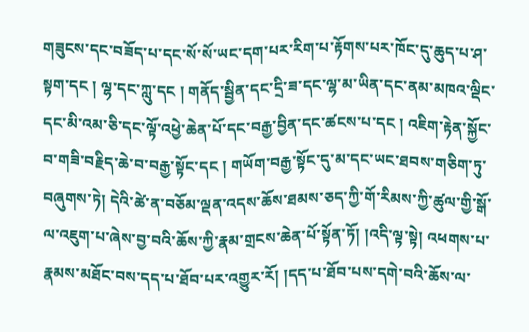གཟུངས་དང་བཟོད་པ་དང་སོ་སོ་ཡང་དག་པར་རིག་པ་རྟོགས་པར་ཁོང་དུ་ཆུད་པ་ཤ་སྟག་དང ། ལྷ་དང་ཀླུ་དང ། གནོད་སྦྱིན་དང་དྲི་ཟ་དང་ལྷ་མ་ཡིན་དང་ནམ་མཁའ་ལྡིང་དང་མི་འམ་ཅི་དང་ལྟོ་འཕྱེ་ཆེན་པོ་དང་བརྒྱ་བྱིན་དང་ཚངས་པ་དང ། འཇིག་རྟེན་སྐྱོང་བ་གཟི་བརྗིད་ཆེ་བ་བརྒྱ་སྟོང་དང ། གཡོག་བརྒྱ་སྟོང་དུ་མ་དང་ཡང་ཐབས་གཅིག་ཏུ་བཞུགས་ཏེ། དེའི་ཚེ་ན་བཅོམ་ལྡན་འདས་ཆོས་ཐམས་ཅད་ཀྱི་གོ་རིམས་ཀྱི་ཚུལ་གྱི་སྒོ་ལ་འཇུག་པ་ཞེས་བྱ་བའི་ཆོས་ཀྱི་རྣམ་གྲངས་ཆེན་པོ་སྟོན་ཏོ། །འདི་ལྟ་སྟེ། འཕགས་པ་རྣམས་མཐོང་བས་དད་པ་ཐོབ་པར་འགྱུར་རོ། །དད་པ་ཐོབ་པས་དགེ་བའི་ཆོས་ལ་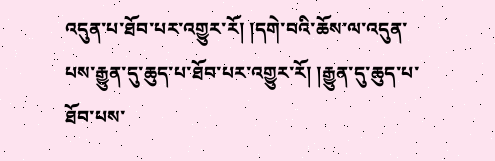འདུན་པ་ཐོབ་པར་འགྱུར་རོ། །དགེ་བའི་ཆོས་ལ་འདུན་པས་རྒྱུན་དུ་ཆུད་པ་ཐོབ་པར་འགྱུར་རོ། །རྒྱུན་དུ་ཆུད་པ་ཐོབ་པས་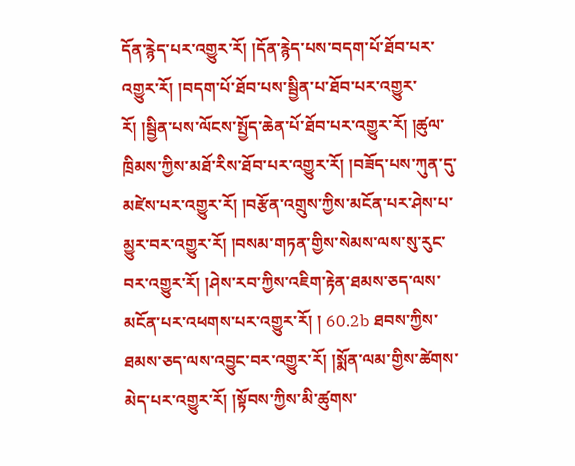དོན་རྙེད་པར་འགྱུར་རོ། །དོན་རྙེད་པས་བདག་པོ་ཐོབ་པར་འགྱུར་རོ། །བདག་པོ་ཐོབ་པས་སྦྱིན་པ་ཐོབ་པར་འགྱུར་རོ། །སྦྱིན་པས་ལོངས་སྤྱོད་ཆེན་པོ་ཐོབ་པར་འགྱུར་རོ། །ཚུལ་ཁྲིམས་ཀྱིས་མཐོ་རིས་ཐོབ་པར་འགྱུར་རོ། །བཟོད་པས་ཀུན་དུ་མཛེས་པར་འགྱུར་རོ། །བརྩོན་འགྲུས་ཀྱིས་མངོན་པར་ཤེས་པ་མྱུར་བར་འགྱུར་རོ། །བསམ་གཏན་གྱིས་སེམས་ལས་སུ་རུང་བར་འགྱུར་རོ། །ཤེས་རབ་ཀྱིས་འཇིག་རྟེན་ཐམས་ཅད་ལས་མངོན་པར་འཕགས་པར་འགྱུར་རོ། ། 60.2b ཐབས་ཀྱིས་ཐམས་ཅད་ལས་འབྱུང་བར་འགྱུར་རོ། །སྨོན་ལམ་གྱིས་ཚེགས་མེད་པར་འགྱུར་རོ། །སྟོབས་ཀྱིས་མི་ཚུགས་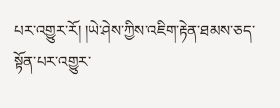པར་འགྱུར་རོ། །ཡེ་ཤེས་ཀྱིས་འཇིག་རྟེན་ཐམས་ཅད་སྟོན་པར་འགྱུར་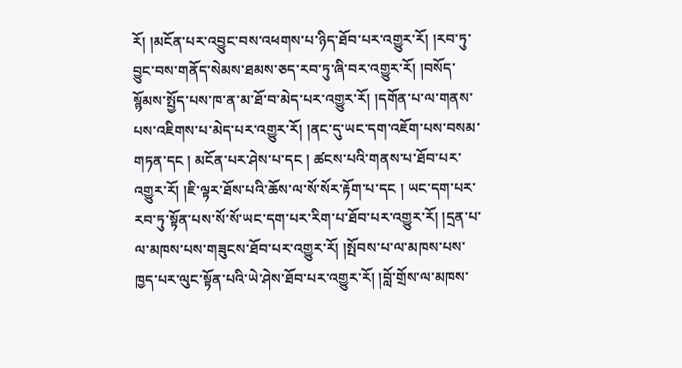རོ། །མངོན་པར་འབྱུང་བས་འཕགས་པ་ཉིད་ཐོབ་པར་འགྱུར་རོ། །རབ་ཏུ་བྱུང་བས་གནོད་སེམས་ཐམས་ཅད་རབ་ཏུ་ཞི་བར་འགྱུར་རོ། །བསོད་སྙོམས་སྤྱོད་པས་ཁ་ན་མ་ཐོ་བ་མེད་པར་འགྱུར་རོ། །དགོན་པ་ལ་གནས་པས་འཇིགས་པ་མེད་པར་འགྱུར་རོ། །ནང་དུ་ཡང་དག་འཇོག་པས་བསམ་གཏན་དང ། མངོན་པར་ཤེས་པ་དང ། ཚངས་པའི་གནས་པ་ཐོབ་པར་འགྱུར་རོ། །ཇི་ལྟར་ཐོས་པའི་ཆོས་ལ་སོ་སོར་རྟོག་པ་དང ། ཡང་དག་པར་རབ་ཏུ་སྟོན་པས་སོ་སོ་ཡང་དག་པར་རིག་པ་ཐོབ་པར་འགྱུར་རོ། །དྲན་པ་ལ་མཁས་པས་གཟུངས་ཐོབ་པར་འགྱུར་རོ། །སྤོབས་པ་ལ་མཁས་པས་ཁྱད་པར་ལུང་སྟོན་པའི་ཡེ་ཤེས་ཐོབ་པར་འགྱུར་རོ། །བློ་གྲོས་ལ་མཁས་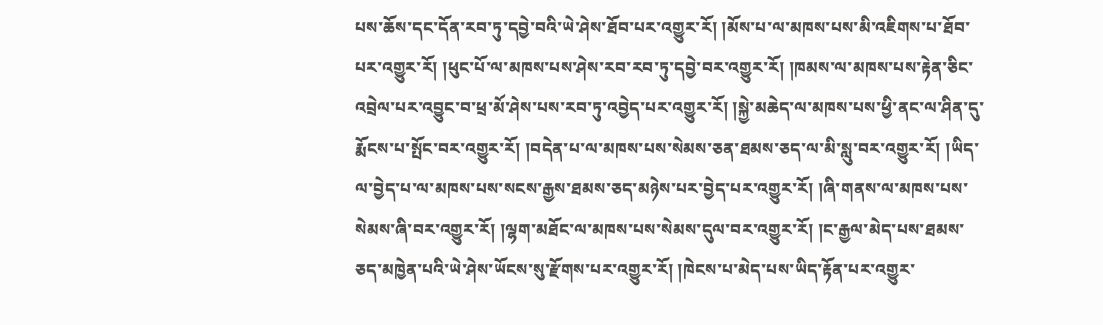པས་ཆོས་དང་དོན་རབ་ཏུ་དབྱེ་བའི་ཡེ་ཤེས་ཐོབ་པར་འགྱུར་རོ། །མོས་པ་ལ་མཁས་པས་མི་འཇིགས་པ་ཐོབ་པར་འགྱུར་རོ། །ཕུང་པོ་ལ་མཁས་པས་ཤེས་རབ་རབ་ཏུ་དབྱེ་བར་འགྱུར་རོ། །ཁམས་ལ་མཁས་པས་རྟེན་ཅིང་འབྲེལ་པར་འབྱུང་བ་ཕྲ་མོ་ཤེས་པས་རབ་ཏུ་འབྱེད་པར་འགྱུར་རོ། །སྐྱེ་མཆེད་ལ་མཁས་པས་ཕྱི་ནང་ལ་ཤིན་དུ་རྨོངས་པ་སྤོང་བར་འགྱུར་རོ། །བདེན་པ་ལ་མཁས་པས་སེམས་ཅན་ཐམས་ཅད་ལ་མི་སླུ་བར་འགྱུར་རོ། །ཡིད་ལ་བྱེད་པ་ལ་མཁས་པས་སངས་རྒྱས་ཐམས་ཅད་མཉེས་པར་བྱེད་པར་འགྱུར་རོ། །ཞི་གནས་ལ་མཁས་པས་སེམས་ཞི་བར་འགྱུར་རོ། །ལྷག་མཐོང་ལ་མཁས་པས་སེམས་དུལ་བར་འགྱུར་རོ། །ང་རྒྱལ་མེད་པས་ཐམས་ཅད་མཁྱེན་པའི་ཡེ་ཤེས་ཡོངས་སུ་རྫོགས་པར་འགྱུར་རོ། །ཁེངས་པ་མེད་པས་ཡིད་རྟོན་པར་འགྱུར་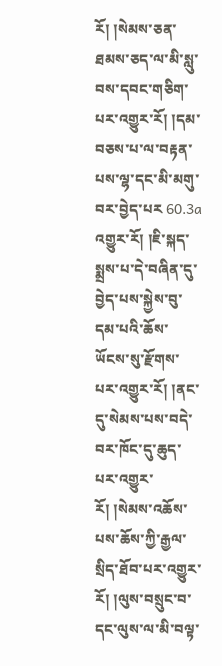རོ། །སེམས་ཅན་ཐམས་ཅད་ལ་མི་སླུ་བས་དབང་གཅིག་པར་འགྱུར་རོ། །དམ་བཅས་པ་ལ་བརྟན་པས་ལྷ་དང་མི་མགུ་བར་བྱེད་པར 60.3a འགྱུར་རོ། །ཇི་སྐད་སྨྲས་པ་དེ་བཞིན་དུ་བྱེད་པས་སྐྱེས་བུ་དམ་པའི་ཆོས་ཡོངས་སུ་རྫོགས་པར་འགྱུར་རོ། །ནང་དུ་སེམས་པས་བདེ་བར་ཁོང་དུ་ཆུད་པར་འགྱུར་རོ། །སེམས་འཆོས་པས་ཆོས་ཀྱི་རྒྱལ་སྲིད་ཐོབ་པར་འགྱུར་རོ། །ལུས་བསྲུང་བ་དང་ལུས་ལ་མི་བལྟ་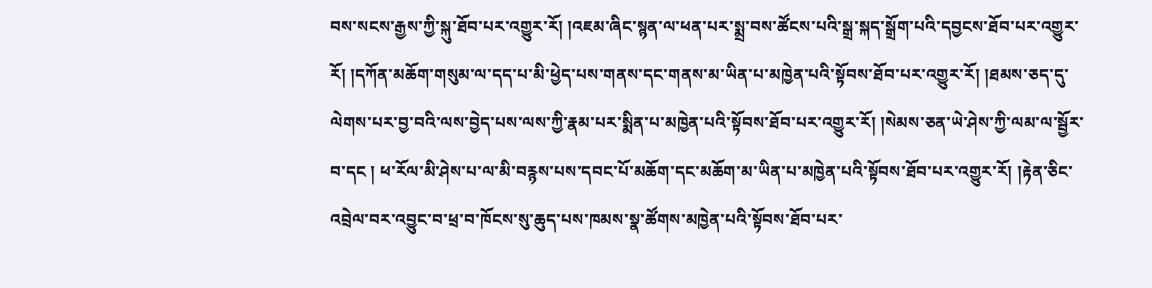བས་སངས་རྒྱས་ཀྱི་སྐུ་ཐོབ་པར་འགྱུར་རོ། །འཇམ་ཞིང་སྙན་ལ་ཕན་པར་སྨྲ་བས་ཚོངས་པའི་སྒྲ་སྐད་སྒྲོག་པའི་དབྱངས་ཐོབ་པར་འགྱུར་རོ། །དཀོན་མཆོག་གསུམ་ལ་དད་པ་མི་ཕྱེད་པས་གནས་དང་གནས་མ་ཡིན་པ་མཁྱེན་པའི་སྟོབས་ཐོབ་པར་འགྱུར་རོ། །ཐམས་ཅད་དུ་ལེགས་པར་བྱ་བའི་ལས་བྱེད་པས་ལས་ཀྱི་རྣམ་པར་སྨིན་པ་མཁྱེན་པའི་སྟོབས་ཐོབ་པར་འགྱུར་རོ། །སེམས་ཅན་ཡེ་ཤེས་ཀྱི་ལམ་ལ་སྦྱོར་བ་དང ། ཕ་རོལ་མི་ཤེས་པ་ལ་མི་བརྙས་པས་དབང་པོ་མཆོག་དང་མཆོག་མ་ཡིན་པ་མཁྱེན་པའི་སྟོབས་ཐོབ་པར་འགྱུར་རོ། །རྟེན་ཅིང་འབྲེལ་བར་འབྱུང་བ་ཕྲ་བ་ཁོངས་སུ་ཆུད་པས་ཁམས་སྣ་ཚོགས་མཁྱེན་པའི་སྟོབས་ཐོབ་པར་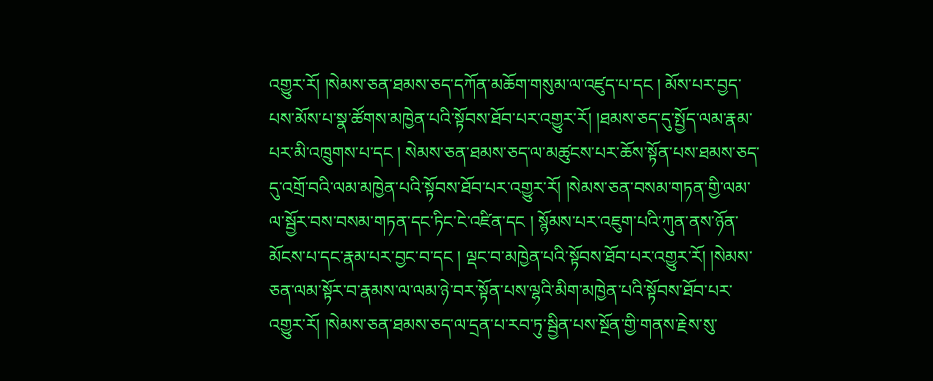འགྱུར་རོ། །སེམས་ཅན་ཐམས་ཅད་དཀོན་མཆོག་གསུམ་ལ་འཛུད་པ་དང ། མོས་པར་བྱད་པས་མོས་པ་སྣ་ཚོགས་མཁྱེན་པའི་སྟོབས་ཐོབ་པར་འགྱུར་རོ། །ཐམས་ཅད་དུ་སྤྱོད་ལམ་རྣམ་པར་མི་འཁྲུགས་པ་དང ། སེམས་ཅན་ཐམས་ཅད་ལ་མཚུངས་པར་ཆོས་སྟོན་པས་ཐམས་ཅད་དུ་འགྲོ་བའི་ལམ་མཁྱེན་པའི་སྟོབས་ཐོབ་པར་འགྱུར་རོ། །སེམས་ཅན་བསམ་གཏན་གྱི་ལམ་ལ་སྦྱོར་བས་བསམ་གཏན་དང་ཏིང་ངེ་འཛིན་དང ། སྙོམས་པར་འཇུག་པའི་ཀུན་ནས་ཉོན་མོངས་པ་དང་རྣམ་པར་བྱང་བ་དང ། ལྡང་བ་མཁྱེན་པའི་སྟོབས་ཐོབ་པར་འགྱུར་རོ། །སེམས་ཅན་ལམ་སྟོར་བ་རྣམས་ལ་ལམ་ཉེ་བར་སྟོན་པས་ལྷའི་མིག་མཁྱེན་པའི་སྟོབས་ཐོབ་པར་འགྱུར་རོ། །སེམས་ཅན་ཐམས་ཅད་ལ་དྲན་པ་རབ་ཏུ་སྦྱིན་པས་སྔོན་གྱི་གནས་རྗེས་སུ་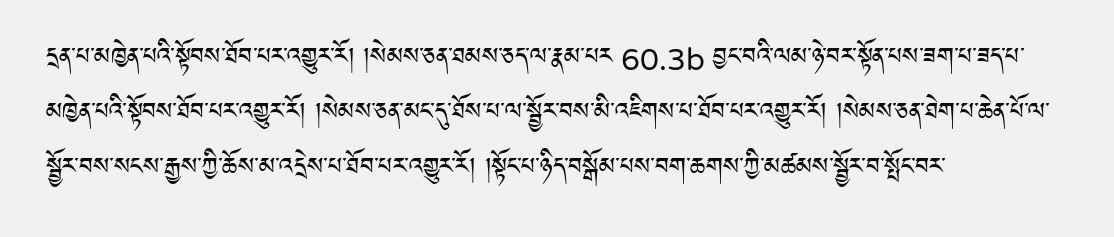དྲན་པ་མཁྱེན་པའི་སྟོབས་ཐོབ་པར་འགྱུར་རོ། །སེམས་ཅན་ཐམས་ཅད་ལ་རྣམ་པར 60.3b བྱང་བའི་ལམ་ཉེ་བར་སྟོན་པས་ཟག་པ་ཟད་པ་མཁྱེན་པའི་སྟོབས་ཐོབ་པར་འགྱུར་རོ། །སེམས་ཅན་མང་དུ་ཐོས་པ་ལ་སྦྱོར་བས་མི་འཇིགས་པ་ཐོབ་པར་འགྱུར་རོ། །སེམས་ཅན་ཐེག་པ་ཆེན་པོ་ལ་སྦྱོར་བས་སངས་རྒྱས་ཀྱི་ཆོས་མ་འདྲེས་པ་ཐོབ་པར་འགྱུར་རོ། །སྟོང་པ་ཉིད་བསྒོམ་པས་བག་ཆགས་ཀྱི་མཚམས་སྦྱོར་བ་སྤོང་བར་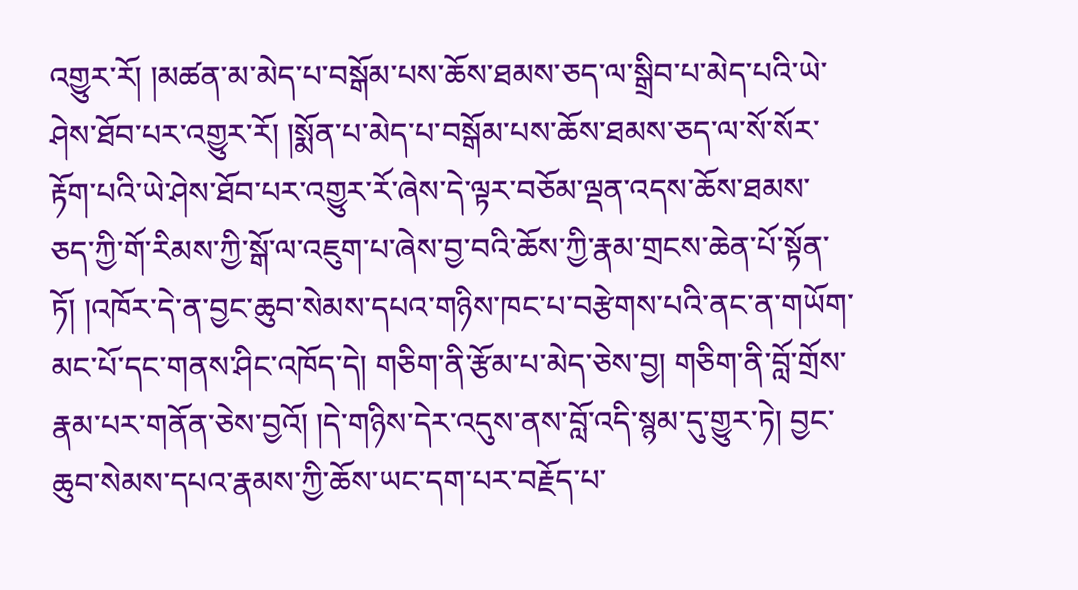འགྱུར་རོ། །མཚན་མ་མེད་པ་བསྒོམ་པས་ཆོས་ཐམས་ཅད་ལ་སྒྲིབ་པ་མེད་པའི་ཡེ་ཤེས་ཐོབ་པར་འགྱུར་རོ། །སྨོན་པ་མེད་པ་བསྒོམ་པས་ཆོས་ཐམས་ཅད་ལ་སོ་སོར་རྟོག་པའི་ཡེ་ཤེས་ཐོབ་པར་འགྱུར་རོ་ཞེས་དེ་ལྟར་བཅོམ་ལྡན་འདས་ཆོས་ཐམས་ཅད་ཀྱི་གོ་རིམས་ཀྱི་སྒོ་ལ་འཇུག་པ་ཞེས་བྱ་བའི་ཆོས་ཀྱི་རྣམ་གྲངས་ཆེན་པོ་སྟོན་ཏོ། །འཁོར་དེ་ན་བྱང་ཆུབ་སེམས་དཔའ་གཉིས་ཁང་པ་བརྩེགས་པའི་ནང་ན་གཡོག་མང་པོ་དང་གནས་ཤིང་འཁོད་དེ། གཅིག་ནི་རྩོམ་པ་མེད་ཅེས་བྱ། གཅིག་ནི་བློ་གྲོས་རྣམ་པར་གནོན་ཅེས་བྱའོ། །དེ་གཉིས་དེར་འདུས་ནས་བློ་འདི་སྙམ་དུ་གྱུར་ཏེ། བྱང་ཆུབ་སེམས་དཔའ་རྣམས་ཀྱི་ཆོས་ཡང་དག་པར་བརྗོད་པ་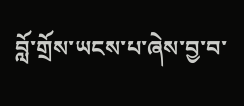བློ་གྲོས་ཡངས་པ་ཞེས་བྱ་བ་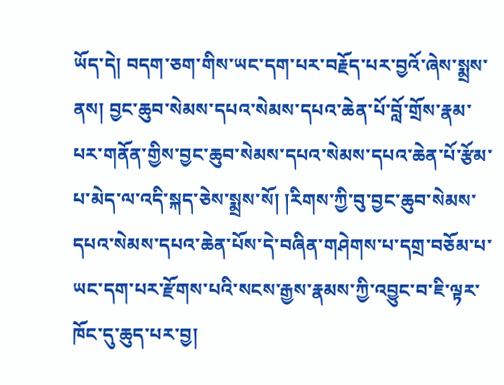ཡོད་དེ། བདག་ཅག་གིས་ཡང་དག་པར་བརྗོད་པར་བྱའོ་ཞེས་སྨྲས་ནས། བྱང་ཆུབ་སེམས་དཔའ་སེམས་དཔའ་ཆེན་པོ་བློ་གྲོས་རྣམ་པར་གནོན་གྱིས་བྱང་ཆུབ་སེམས་དཔའ་སེམས་དཔའ་ཆེན་པོ་རྩོམ་པ་མེད་ལ་འདི་སྐད་ཅེས་སྨྲས་སོ། །རིགས་ཀྱི་བུ་བྱང་ཆུབ་སེམས་དཔའ་སེམས་དཔའ་ཆེན་པོས་དེ་བཞིན་གཤེགས་པ་དགྲ་བཅོམ་པ་ཡང་དག་པར་རྫོགས་པའི་སངས་རྒྱས་རྣམས་ཀྱི་འབྱུང་བ་ཇི་ལྟར་ཁོང་དུ་ཆུད་པར་བྱ།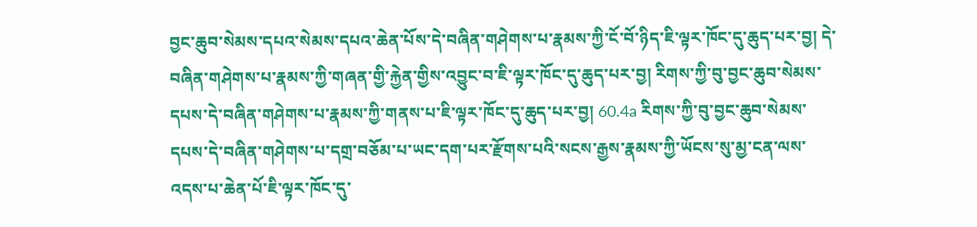བྱང་ཆུབ་སེམས་དཔའ་སེམས་དཔའ་ཆེན་པོས་དེ་བཞིན་གཤེགས་པ་རྣམས་ཀྱི་ངོ་བོ་ཉིད་ཇི་ལྟར་ཁོང་དུ་ཆུད་པར་བྱ། དེ་བཞིན་གཤེགས་པ་རྣམས་ཀྱི་གཞན་གྱི་རྐྱེན་གྱིས་འབྱུང་བ་ཇི་ལྟར་ཁོང་དུ་ཆུད་པར་བྱ། རིགས་ཀྱི་བུ་བྱང་ཆུབ་སེམས་དཔས་དེ་བཞིན་གཤེགས་པ་རྣམས་ཀྱི་གནས་པ་ཇི་ལྟར་ཁོང་དུ་ཆུད་པར་བྱ། 60.4a རིགས་ཀྱི་བུ་བྱང་ཆུབ་སེམས་དཔས་དེ་བཞིན་གཤེགས་པ་དགྲ་བཅོམ་པ་ཡང་དག་པར་རྫོགས་པའི་སངས་རྒྱས་རྣམས་ཀྱི་ཡོངས་སུ་མྱ་ངན་ལས་འདས་པ་ཆེན་པོ་ཇི་ལྟར་ཁོང་དུ་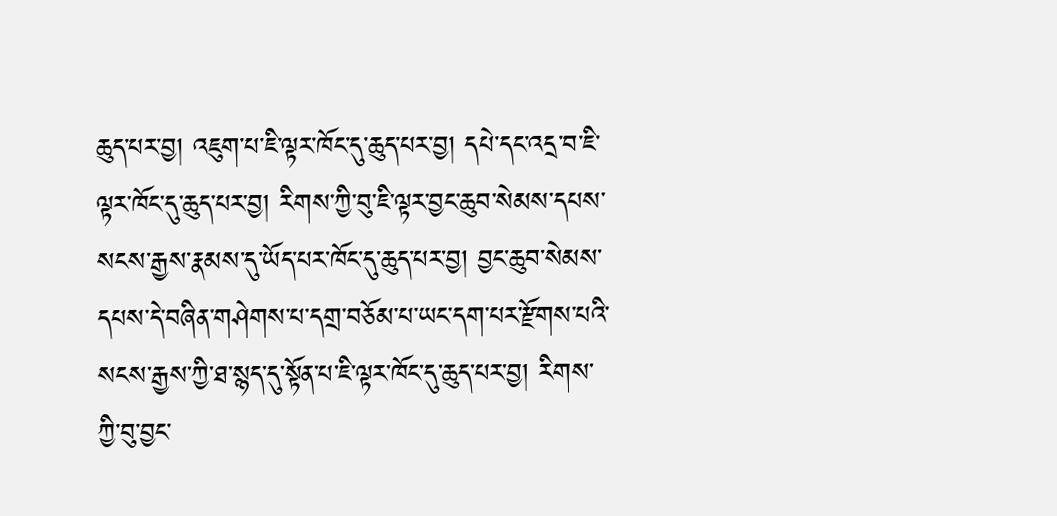ཆུད་པར་བྱ། འཇུག་པ་ཇི་ལྟར་ཁོང་དུ་ཆུད་པར་བྱ། དཔེ་དང་འདྲ་བ་ཇི་ལྟར་ཁོང་དུ་ཆུད་པར་བྱ། རིགས་ཀྱི་བུ་ཇི་ལྟར་བྱང་ཆུབ་སེམས་དཔས་སངས་རྒྱས་རྣམས་དུ་ཡོད་པར་ཁོང་དུ་ཆུད་པར་བྱ། བྱང་ཆུབ་སེམས་དཔས་དེ་བཞིན་གཤེགས་པ་དགྲ་བཅོམ་པ་ཡང་དག་པར་རྫོགས་པའི་སངས་རྒྱས་ཀྱི་ཐ་སྙད་དུ་སྟོན་པ་ཇི་ལྟར་ཁོང་དུ་ཆུད་པར་བྱ། རིགས་ཀྱི་བུ་བྱང་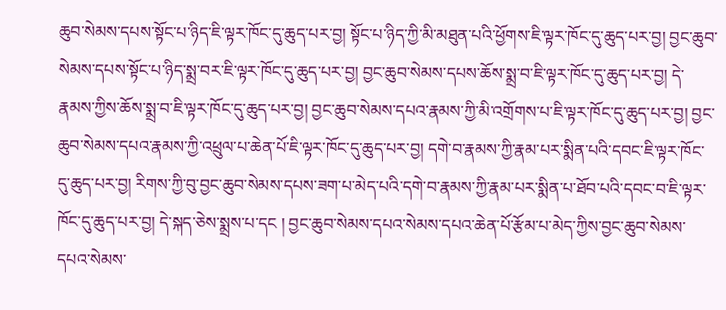ཆུབ་སེམས་དཔས་སྟོང་པ་ཉིད་ཇི་ལྟར་ཁོང་དུ་ཆུད་པར་བྱ། སྟོང་པ་ཉིད་ཀྱི་མི་མཐུན་པའི་ཕྱོགས་ཇི་ལྟར་ཁོང་དུ་ཆུད་པར་བྱ། བྱང་ཆུབ་སེམས་དཔས་སྟོང་པ་ཉིད་སྨྲ་བར་ཇི་ལྟར་ཁོང་དུ་ཆུད་པར་བྱ། བྱང་ཆུབ་སེམས་དཔས་ཆོས་སྨྲ་བ་ཇི་ལྟར་ཁོང་དུ་ཆུད་པར་བྱ། དེ་རྣམས་ཀྱིས་ཆོས་སྨྲ་བ་ཇི་ལྟར་ཁོང་དུ་ཆུད་པར་བྱ། བྱང་ཆུབ་སེམས་དཔའ་རྣམས་ཀྱི་མི་འགྲོགས་པ་ཇི་ལྟར་ཁོང་དུ་ཆུད་པར་བྱ། བྱང་ཆུབ་སེམས་དཔའ་རྣམས་ཀྱི་འཕྲུལ་པ་ཆེན་པོ་ཇི་ལྟར་ཁོང་དུ་ཆུད་པར་བྱ། དགེ་བ་རྣམས་ཀྱི་རྣམ་པར་སྨིན་པའི་དབང་ཇི་ལྟར་ཁོང་དུ་ཆུད་པར་བྱ། རིགས་ཀྱི་བུ་བྱང་ཆུབ་སེམས་དཔས་ཟག་པ་མེད་པའི་དགེ་བ་རྣམས་ཀྱི་རྣམ་པར་སྨིན་པ་ཐོབ་པའི་དབང་བ་ཇི་ལྟར་ཁོང་དུ་ཆུད་པར་བྱ། དེ་སྐད་ཅེས་སྨྲས་པ་དང ། བྱང་ཆུབ་སེམས་དཔའ་སེམས་དཔའ་ཆེན་པོ་རྩོམ་པ་མེད་ཀྱིས་བྱང་ཆུབ་སེམས་དཔའ་སེམས་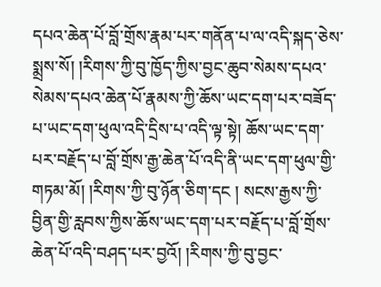དཔའ་ཆེན་པོ་བློ་གྲོས་རྣམ་པར་གནོན་པ་ལ་འདི་སྐད་ཅེས་སྨྲས་སོ། །རིགས་ཀྱི་བུ་ཁྱོད་ཀྱིས་བྱང་ཆུབ་སེམས་དཔའ་སེམས་དཔའ་ཆེན་པོ་རྣམས་ཀྱི་ཆོས་ཡང་དག་པར་བཟོད་པ་ཡང་དག་ཕུལ་འདི་དྲིས་པ་འདི་ལྟ་སྟེ། ཆོས་ཡང་དག་པར་བརྗོད་པ་བློ་གྲོས་རྒྱ་ཆེན་པོ་འདི་ནི་ཡང་དག་ཕུལ་གྱི་གཏམ་མོ། །རིགས་ཀྱི་བུ་ཉོན་ཅིག་དང ། སངས་རྒྱས་ཀྱི་བྱིན་གྱི་རླབས་ཀྱིས་ཆོས་ཡང་དག་པར་བརྗོད་པ་བློ་གྲོས་ཆེན་པོ་འདི་བཤད་པར་བྱའོ། །རིགས་ཀྱི་བུ་བྱང་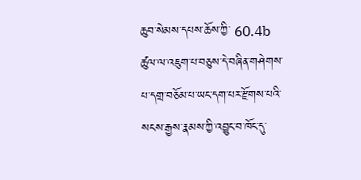ཆུབ་སེམས་དཔས་ཆོས་ཀྱི་ 60.4b ཚུལ་ལ་འཇུག་པ་བཅུས་དེ་བཞིན་གཤེགས་པ་དགྲ་བཅོམ་པ་ཡང་དག་པར་རྫོགས་པའི་སངས་རྒྱས་རྣམས་ཀྱི་འབྱུང་བ་ཁོང་དུ་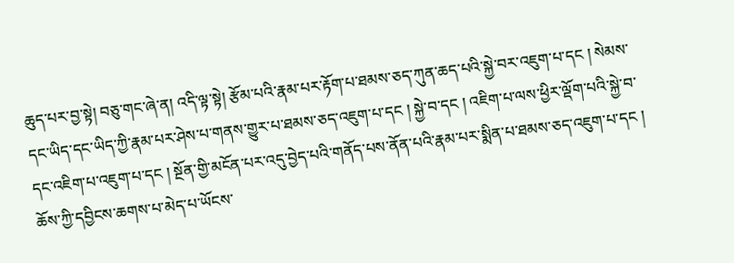ཆུད་པར་བྱ་སྟེ། བཅུ་གང་ཞེ་ན། འདི་ལྟ་སྟེ། རྩོམ་པའི་རྣམ་པར་རྟོག་པ་ཐམས་ཅད་ཀུན་ཆད་པའི་སྐྱེ་བར་འཇུག་པ་དང ། སེམས་དང་ཡིད་དང་ཡིད་ཀྱི་རྣམ་པར་ཤེས་པ་གནས་གྱུར་པ་ཐམས་ཅད་འཇུག་པ་དང ། སྐྱེ་བ་དང ། འཇིག་པ་ལས་ཕྱིར་ལྡོག་པའི་སྐྱེ་བ་དང་འཇིག་པ་འཇུག་པ་དང ། སྔོན་གྱི་མངོན་པར་འདུ་བྱེད་པའི་གནོད་པས་ནོན་པའི་རྣམ་པར་སྨིན་པ་ཐམས་ཅད་འཇུག་པ་དང ། ཆོས་ཀྱི་དབྱིངས་ཆགས་པ་མེད་པ་ཡོངས་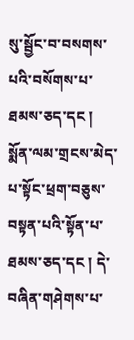སུ་སྦྱོང་བ་བསགས་པའི་བསོགས་པ་ཐམས་ཅད་དང ། སྨོན་ལམ་གྲངས་མེད་པ་སྟོང་ཕྲག་བཅུས་བསྟན་པའི་སྟོན་པ་ཐམས་ཅད་དང ། དེ་བཞིན་གཤེགས་པ་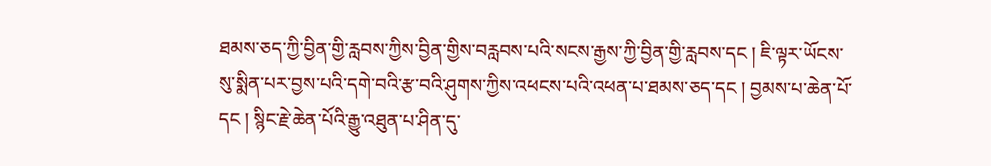ཐམས་ཅད་ཀྱི་བྱིན་གྱི་རླབས་ཀྱིས་བྱིན་གྱིས་བརླབས་པའི་སངས་རྒྱས་ཀྱི་བྱིན་གྱི་རླབས་དང ། ཇི་ལྟར་ཡོངས་སུ་སྨིན་པར་བྱས་པའི་དགེ་བའི་རྩ་བའི་ཤུགས་ཀྱིས་འཕངས་པའི་འཕན་པ་ཐམས་ཅད་དང ། བྱམས་པ་ཆེན་པོ་དང ། སྙིང་རྗེ་ཆེན་པོའི་རྒྱུ་འཐུན་པ་ཤིན་དུ་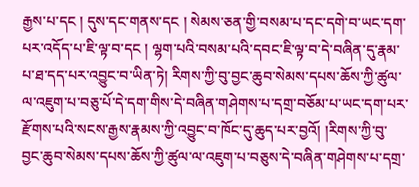རྒྱས་པ་དང ། དུས་དང་གནས་དང ། སེམས་ཅན་གྱི་བསམ་པ་དང་དགེ་བ་ཡང་དག་པར་འདོད་པ་ཇི་ལྟ་བ་དང ། ལྷག་པའི་བསམ་པའི་དབང་ཇི་ལྟ་བ་དེ་བཞིན་དུ་རྣམ་པ་ཐ་དད་པར་འབྱུང་བ་ཡིན་ཏེ། རིགས་ཀྱི་བུ་བྱང་ཆུབ་སེམས་དཔས་ཆོས་ཀྱི་ཚུལ་ལ་འཇུག་པ་བཅུ་པོ་དེ་དག་གིས་དེ་བཞིན་གཤེགས་པ་དགྲ་བཅོམ་པ་ཡང་དག་པར་རྫོགས་པའི་སངས་རྒྱས་རྣམས་ཀྱི་འབྱུང་བ་ཁོང་དུ་ཆུད་པར་བྱའོ། །རིགས་ཀྱི་བུ་བྱང་ཆུབ་སེམས་དཔས་ཆོས་ཀྱི་ཚུལ་ལ་འཇུག་པ་བཅུས་དེ་བཞིན་གཤེགས་པ་དགྲ་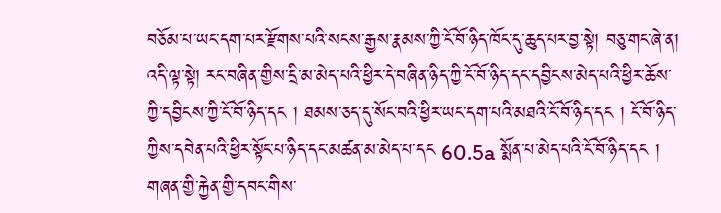བཅོམ་པ་ཡང་དག་པར་རྫོགས་པའི་སངས་རྒྱས་རྣམས་ཀྱི་ངོ་བོ་ཉིད་ཁོང་དུ་ཆུད་པར་བྱ་སྟེ། བཅུ་གང་ཞེ་ན། འདི་ལྟ་སྟེ། རང་བཞིན་གྱིས་དྲི་མ་མེད་པའི་ཕྱིར་དེ་བཞིན་ཉིད་ཀྱི་ངོ་བོ་ཉིད་དང་དབྱིངས་མེད་པའི་ཕྱིར་ཆོས་ཀྱི་དབྱིངས་ཀྱི་ངོ་བོ་ཉིད་དང ། ཐམས་ཅད་དུ་སོང་བའི་ཕྱིར་ཡང་དག་པའི་མཐའི་ངོ་བོ་ཉིད་དང ། ངོ་བོ་ཉིད་ཀྱིས་དབེན་པའི་ཕྱིར་སྟོང་པ་ཉིད་དང་མཚན་མ་མེད་པ་དང 60.5a སྨོན་པ་མེད་པའི་ངོ་བོ་ཉིད་དང ། གཞན་གྱི་རྐྱེན་གྱི་དབང་གིས་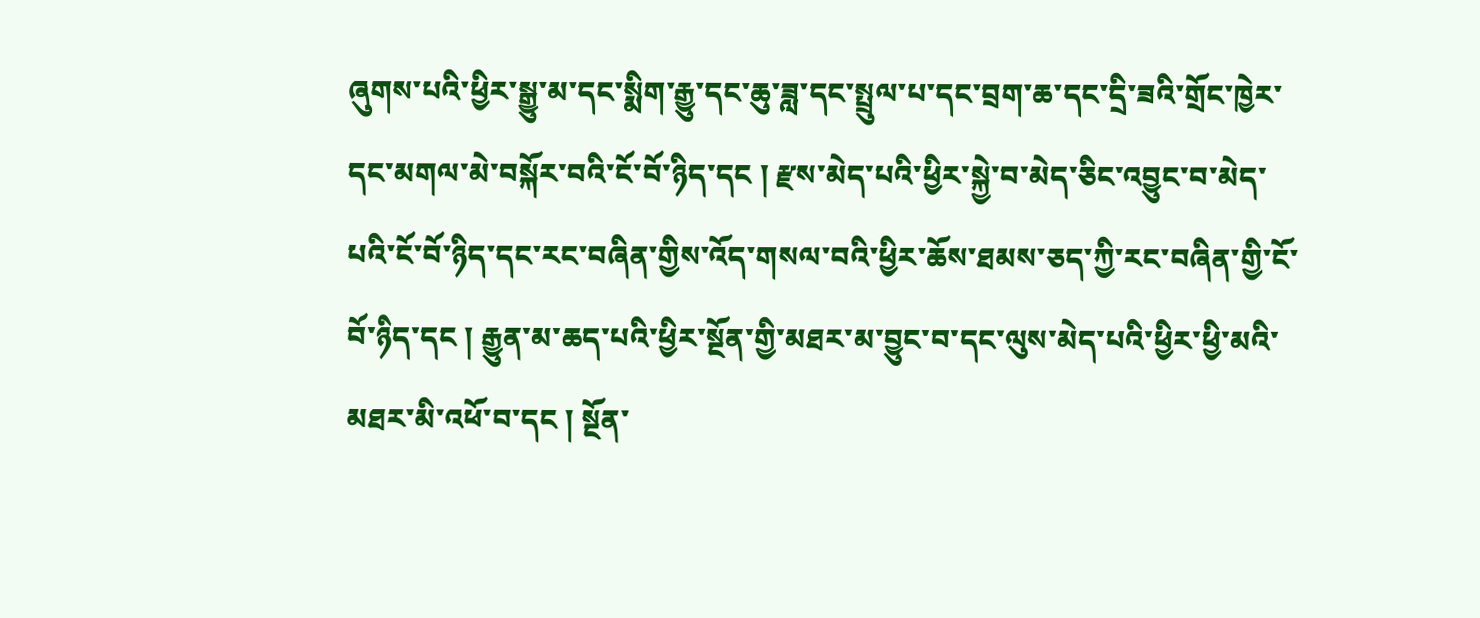ཞུགས་པའི་ཕྱིར་སྒྱུ་མ་དང་སྨིག་རྒྱུ་དང་ཆུ་ཟླ་དང་སྤྲུལ་པ་དང་བྲག་ཆ་དང་དྲི་ཟའི་གྲོང་ཁྱེར་དང་མགལ་མེ་བསྐོར་བའི་ངོ་བོ་ཉིད་དང ། རྫས་མེད་པའི་ཕྱིར་སྐྱེ་བ་མེད་ཅིང་འབྱུང་བ་མེད་པའི་ངོ་བོ་ཉིད་དང་རང་བཞིན་གྱིས་འོད་གསལ་བའི་ཕྱིར་ཆོས་ཐམས་ཅད་ཀྱི་རང་བཞིན་གྱི་ངོ་བོ་ཉིད་དང ། རྒྱུན་མ་ཆད་པའི་ཕྱིར་སྔོན་གྱི་མཐར་མ་བྱུང་བ་དང་ལུས་མེད་པའི་ཕྱིར་ཕྱི་མའི་མཐར་མི་འཕོ་བ་དང ། སྔོན་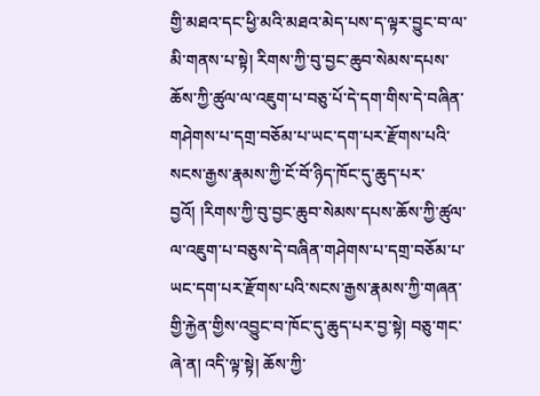གྱི་མཐའ་དང་ཕྱི་མའི་མཐའ་མེད་པས་ད་ལྟར་བྱུང་བ་ལ་མི་གནས་པ་སྟེ། རིགས་ཀྱི་བུ་བྱང་ཆུབ་སེམས་དཔས་ཆོས་ཀྱི་ཚུལ་ལ་འཇུག་པ་བཅུ་པོ་དེ་དག་གིས་དེ་བཞིན་གཤེགས་པ་དགྲ་བཅོམ་པ་ཡང་དག་པར་རྫོགས་པའི་སངས་རྒྱས་རྣམས་ཀྱི་ངོ་བོ་ཉིད་ཁོང་དུ་ཆུད་པར་བྱའོ། །རིགས་ཀྱི་བུ་བྱང་ཆུབ་སེམས་དཔས་ཆོས་ཀྱི་ཚུལ་ལ་འཇུག་པ་བཅུས་དེ་བཞིན་གཤེགས་པ་དགྲ་བཅོམ་པ་ཡང་དག་པར་རྫོགས་པའི་སངས་རྒྱས་རྣམས་ཀྱི་གཞན་གྱི་རྐྱེན་གྱིས་འབྱུང་བ་ཁོང་དུ་ཆུད་པར་བྱ་སྟེ། བཅུ་གང་ཞེ་ན། འདི་ལྟ་སྟེ། ཆོས་ཀྱི་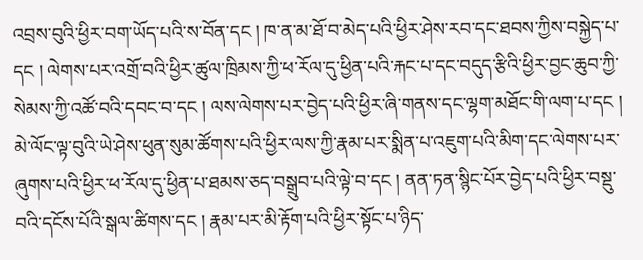འབྲས་བུའི་ཕྱིར་བག་ཡོད་པའི་ས་བོན་དང ། ཁ་ན་མ་ཐོ་བ་མེད་པའི་ཕྱིར་ཤེས་རབ་དང་ཐབས་ཀྱིས་བསྐྱེད་པ་དང ། ལེགས་པར་འགྲོ་བའི་ཕྱིར་ཚུལ་ཁྲིམས་ཀྱི་ཕ་རོལ་དུ་ཕྱིན་པའི་རྐང་པ་དང་བདུད་རྩིའི་ཕྱིར་བྱང་ཆུབ་ཀྱི་སེམས་ཀྱི་འཚོ་བའི་དབང་བ་དང ། ལས་ལེགས་པར་བྱེད་པའི་ཕྱིར་ཞི་གནས་དང་ལྷག་མཐོང་གི་ལག་པ་དང ། མེ་ལོང་ལྟ་བུའི་ཡེ་ཤེས་ཕུན་སུམ་ཚོགས་པའི་ཕྱིར་ལས་ཀྱི་རྣམ་པར་སྨིན་པ་འཇུག་པའི་མིག་དང་ལེགས་པར་ཞུགས་པའི་ཕྱིར་ཕ་རོལ་དུ་ཕྱིན་པ་ཐམས་ཅད་བསྒྲུབ་པའི་ལྟེ་བ་དང ། ནན་ཏན་སྙིང་པོར་བྱེད་པའི་ཕྱིར་བསྡུ་བའི་དངོས་པོའི་སྒལ་ཚིགས་དང ། རྣམ་པར་མི་རྟོག་པའི་ཕྱིར་སྟོང་པ་ཉིད་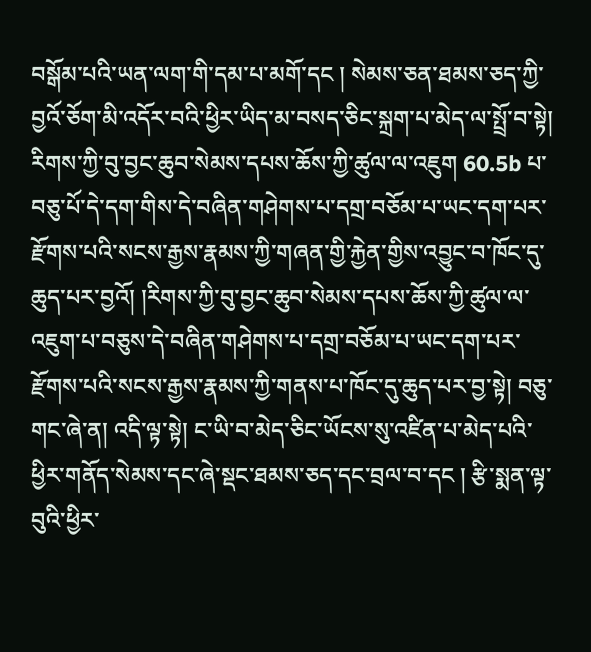བསྒོམ་པའི་ཡན་ལག་གི་དམ་པ་མགོ་དང ། སེམས་ཅན་ཐམས་ཅད་ཀྱི་བྱའོ་ཅོག་མི་འདོར་བའི་ཕྱིར་ཡིད་མ་བསད་ཅིང་སྐྲག་པ་མེད་ལ་སྤྲོ་བ་སྟེ། རིགས་ཀྱི་བུ་བྱང་ཆུབ་སེམས་དཔས་ཆོས་ཀྱི་ཚུལ་ལ་འཇུག 60.5b པ་བཅུ་པོ་དེ་དག་གིས་དེ་བཞིན་གཤེགས་པ་དགྲ་བཅོམ་པ་ཡང་དག་པར་རྫོགས་པའི་སངས་རྒྱས་རྣམས་ཀྱི་གཞན་གྱི་རྐྱེན་གྱིས་འབྱུང་བ་ཁོང་དུ་ཆུད་པར་བྱའོ། །རིགས་ཀྱི་བུ་བྱང་ཆུབ་སེམས་དཔས་ཆོས་ཀྱི་ཚུལ་ལ་འཇུག་པ་བཅུས་དེ་བཞིན་གཤེགས་པ་དགྲ་བཅོམ་པ་ཡང་དག་པར་རྫོགས་པའི་སངས་རྒྱས་རྣམས་ཀྱི་གནས་པ་ཁོང་དུ་ཆུད་པར་བྱ་སྟེ། བཅུ་གང་ཞེ་ན། འདི་ལྟ་སྟེ། ང་ཡི་བ་མེད་ཅིང་ཡོངས་སུ་འཛིན་པ་མེད་པའི་ཕྱིར་གནོད་སེམས་དང་ཞེ་སྡང་ཐམས་ཅད་དང་བྲལ་བ་དང ། རྩི་སྨན་ལྟ་བུའི་ཕྱིར་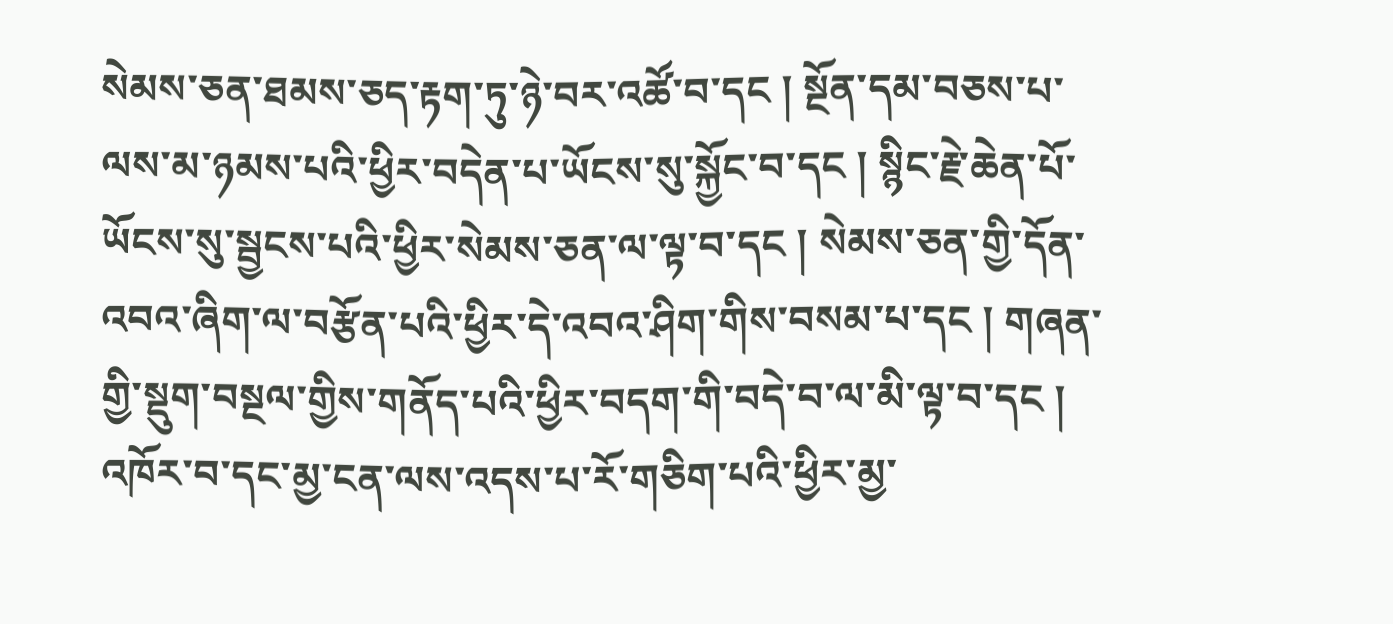སེམས་ཅན་ཐམས་ཅད་རྟག་ཏུ་ཉེ་བར་འཚོ་བ་དང ། སྔོན་དམ་བཅས་པ་ལས་མ་ཉམས་པའི་ཕྱིར་བདེན་པ་ཡོངས་སུ་སྐྱོང་བ་དང ། སྙིང་རྗེ་ཆེན་པོ་ཡོངས་སུ་སྦྱངས་པའི་ཕྱིར་སེམས་ཅན་ལ་ལྟ་བ་དང ། སེམས་ཅན་གྱི་དོན་འབའ་ཞིག་ལ་བརྩོན་པའི་ཕྱིར་དེ་འབའ་ཤིག་གིས་བསམ་པ་དང ། གཞན་གྱི་སྡུག་བསྔལ་གྱིས་གནོད་པའི་ཕྱིར་བདག་གི་བདེ་བ་ལ་མི་ལྟ་བ་དང ། འཁོར་བ་དང་མྱ་ངན་ལས་འདས་པ་རོ་གཅིག་པའི་ཕྱིར་མྱ་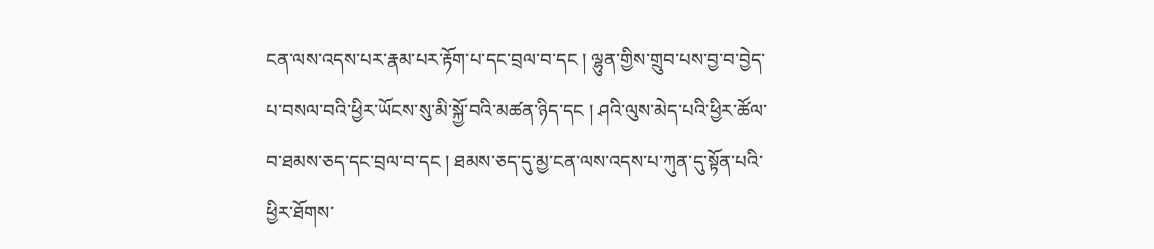ངན་ལས་འདས་པར་རྣམ་པར་རྟོག་པ་དང་བྲལ་བ་དང ། ལྷུན་གྱིས་གྲུབ་པས་བྱ་བ་བྱེད་པ་བསལ་བའི་ཕྱིར་ཡོངས་སུ་མི་སྐྱོ་བའི་མཚན་ཉིད་དང ། ཤའི་ལུས་མེད་པའི་ཕྱིར་ཚོལ་བ་ཐམས་ཅད་དང་བྲལ་བ་དང ། ཐམས་ཅད་དུ་མྱ་ངན་ལས་འདས་པ་ཀུན་དུ་སྟོན་པའི་ཕྱིར་ཐོགས་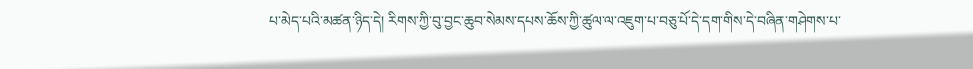པ་མེད་པའི་མཚན་ཉིད་དེ། རིགས་ཀྱི་བུ་བྱང་ཆུབ་སེམས་དཔས་ཆོས་ཀྱི་ཚུལ་ལ་འཇུག་པ་བཅུ་པོ་དེ་དག་གིས་དེ་བཞིན་གཤེགས་པ་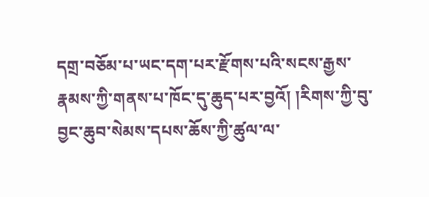དགྲ་བཅོམ་པ་ཡང་དག་པར་རྫོགས་པའི་སངས་རྒྱས་རྣམས་ཀྱི་གནས་པ་ཁོང་དུ་ཆུད་པར་བྱའོ། །རིགས་ཀྱི་བུ་བྱང་ཆུབ་སེམས་དཔས་ཆོས་ཀྱི་ཚུལ་ལ་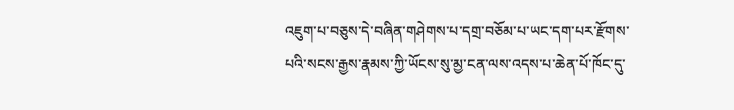འཇུག་པ་བཅུས་དེ་བཞིན་གཤེགས་པ་དགྲ་བཅོམ་པ་ཡང་དག་པར་རྫོགས་པའི་སངས་རྒྱས་རྣམས་ཀྱི་ཡོངས་སུ་མྱ་ངན་ལས་འདས་པ་ཆེན་པོ་ཁོང་དུ་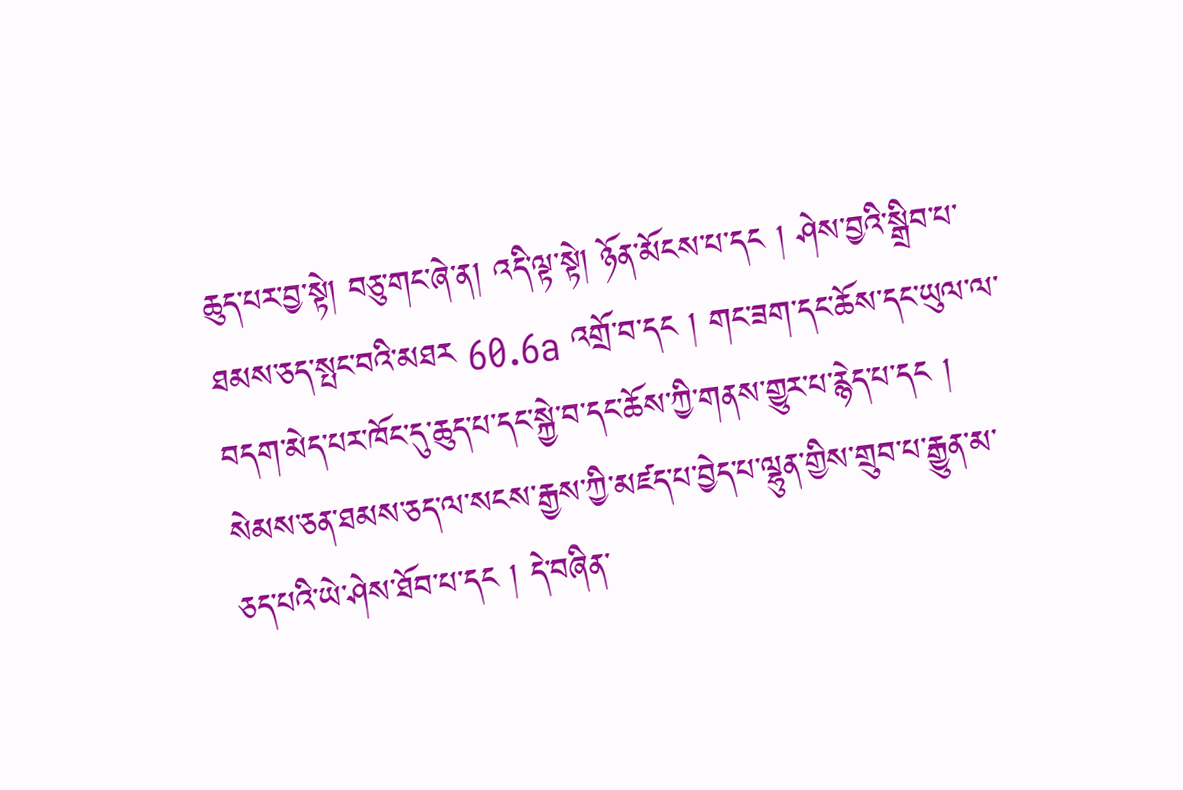ཆུད་པར་བྱ་སྟེ། བཅུ་གང་ཞེ་ན། འདི་ལྟ་སྟེ། ཉོན་མོངས་པ་དང ། ཤེས་བྱའི་སྒྲིབ་པ་ཐམས་ཅད་སྤང་བའི་མཐར 60.6a འགྲོ་བ་དང ། གང་ཟག་དང་ཆོས་དང་ཡུལ་ལ་བདག་མེད་པར་ཁོང་དུ་ཆུད་པ་དང་སྐྱེ་བ་དང་ཆོས་ཀྱི་གནས་གྱུར་པ་རྙེད་པ་དང ། སེམས་ཅན་ཐམས་ཅད་ལ་སངས་རྒྱས་ཀྱི་མཛད་པ་བྱེད་པ་ལྷུན་གྱིས་གྲུབ་པ་རྒྱུན་མ་ཅད་པའི་ཡེ་ཤེས་ཐོབ་པ་དང ། དེ་བཞིན་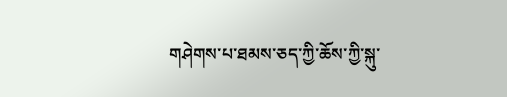གཤེགས་པ་ཐམས་ཅད་ཀྱི་ཆོས་ཀྱི་སྐུ་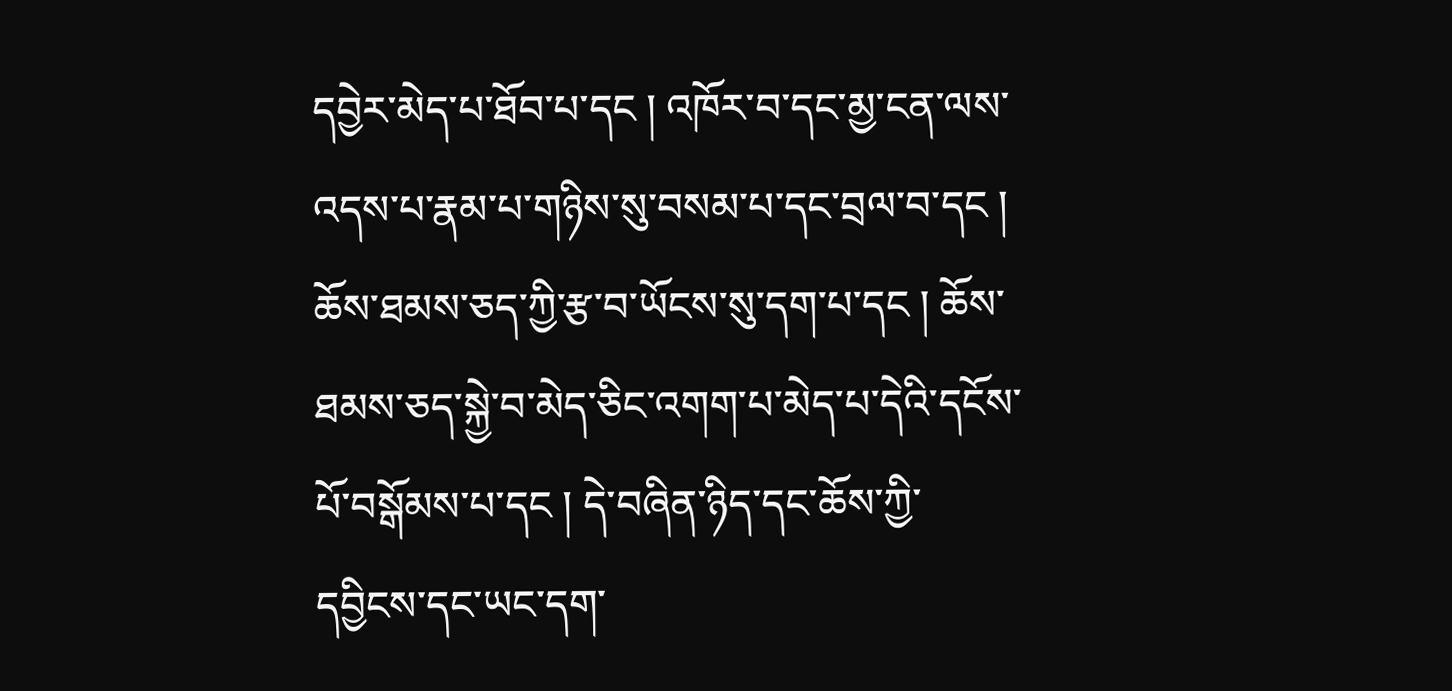དབྱེར་མེད་པ་ཐོབ་པ་དང ། འཁོར་བ་དང་མྱ་ངན་ལས་འདས་པ་རྣམ་པ་གཉིས་སུ་བསམ་པ་དང་བྲལ་བ་དང ། ཆོས་ཐམས་ཅད་ཀྱི་རྩ་བ་ཡོངས་སུ་དག་པ་དང ། ཆོས་ཐམས་ཅད་སྐྱེ་བ་མེད་ཅིང་འགག་པ་མེད་པ་དེའི་དངོས་པོ་བསྒོམས་པ་དང ། དེ་བཞིན་ཉིད་དང་ཆོས་ཀྱི་དབྱིངས་དང་ཡང་དག་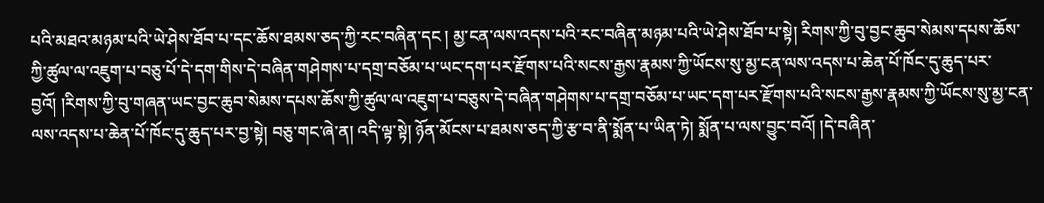པའི་མཐའ་མཉམ་པའི་ཡེ་ཤེས་ཐོབ་པ་དང་ཆོས་ཐམས་ཅད་ཀྱི་རང་བཞིན་དང ། མྱ་ངན་ལས་འདས་པའི་རང་བཞིན་མཉམ་པའི་ཡེ་ཤེས་ཐོབ་པ་སྟེ། རིགས་ཀྱི་བུ་བྱང་ཆུབ་སེམས་དཔས་ཆོས་ཀྱི་ཚུལ་ལ་འཇུག་པ་བཅུ་པོ་དེ་དག་གིས་དེ་བཞིན་གཤེགས་པ་དགྲ་བཅོམ་པ་ཡང་དག་པར་རྫོགས་པའི་སངས་རྒྱས་རྣམས་ཀྱི་ཡོངས་སུ་མྱ་ངན་ལས་འདས་པ་ཆེན་པོ་ཁོང་དུ་ཆུད་པར་བྱའོ། །རིགས་ཀྱི་བུ་གཞན་ཡང་བྱང་ཆུབ་སེམས་དཔས་ཆོས་ཀྱི་ཚུལ་ལ་འཇུག་པ་བཅུས་དེ་བཞིན་གཤེགས་པ་དགྲ་བཅོམ་པ་ཡང་དག་པར་རྫོགས་པའི་སངས་རྒྱས་རྣམས་ཀྱི་ཡོངས་སུ་མྱ་ངན་ལས་འདས་པ་ཆེན་པོ་ཁོང་དུ་ཆུད་པར་བྱ་སྟེ། བཅུ་གང་ཞེ་ན། འདི་ལྟ་སྟེ། ཉོན་མོངས་པ་ཐམས་ཅད་ཀྱི་རྩ་བ་ནི་སྨོན་པ་ཡིན་ཏེ། སྨོན་པ་ལས་བྱུང་བའོ། །དེ་བཞིན་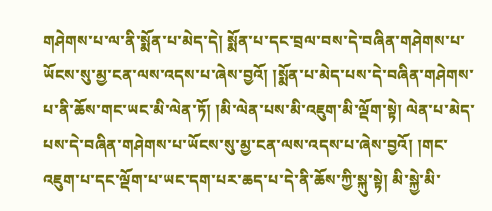གཤེགས་པ་ལ་ནི་སྨོན་པ་མེད་དེ། སྨོན་པ་དང་བྲལ་བས་དེ་བཞིན་གཤེགས་པ་ཡོངས་སུ་མྱ་ངན་ལས་འདས་པ་ཞེས་བྱའོ། །སྨོན་པ་མེད་པས་དེ་བཞིན་གཤེགས་པ་ནི་ཆོས་གང་ཡང་མི་ལེན་ཏོ། །མི་ལེན་པས་མི་འཇུག་མི་ལྡོག་སྟེ། ལེན་པ་མེད་པས་དེ་བཞིན་གཤེགས་པ་ཡོངས་སུ་མྱ་ངན་ལས་འདས་པ་ཞེས་བྱའོ། །གང་འཇུག་པ་དང་ལྡོག་པ་ཡང་དག་པར་ཆད་པ་དེ་ནི་ཆོས་ཀྱི་སྐུ་སྟེ། མི་སྐྱེ་མི་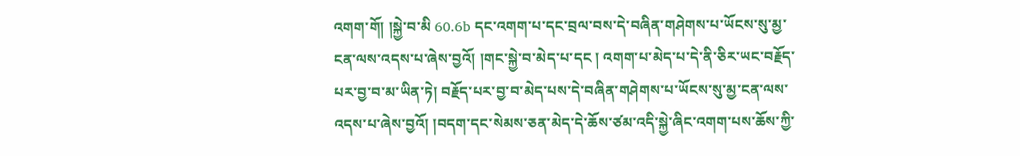འགག་གོ། །སྐྱེ་བ་མི 60.6b དང་འགག་པ་དང་བྲལ་བས་དེ་བཞིན་གཤེགས་པ་ཡོངས་སུ་མྱ་ངན་ལས་འདས་པ་ཞེས་བྱའོ། །གང་སྐྱེ་བ་མེད་པ་དང ། འགག་པ་མེད་པ་དེ་ནི་ཅིར་ཡང་བརྗོད་པར་བྱ་བ་མ་ཡིན་ཏེ། བརྗོད་པར་བྱ་བ་མེད་པས་དེ་བཞིན་གཤེགས་པ་ཡོངས་སུ་མྱ་ངན་ལས་འདས་པ་ཞེས་བྱའོ། །བདག་དང་སེམས་ཅན་མེད་དེ་ཆོས་ཙམ་འདི་སྐྱེ་ཞིང་འགག་པས་ཆོས་ཀྱི་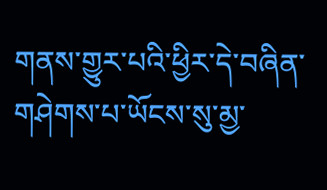གནས་གྱུར་པའི་ཕྱིར་དེ་བཞིན་གཤེགས་པ་ཡོངས་སུ་མྱ་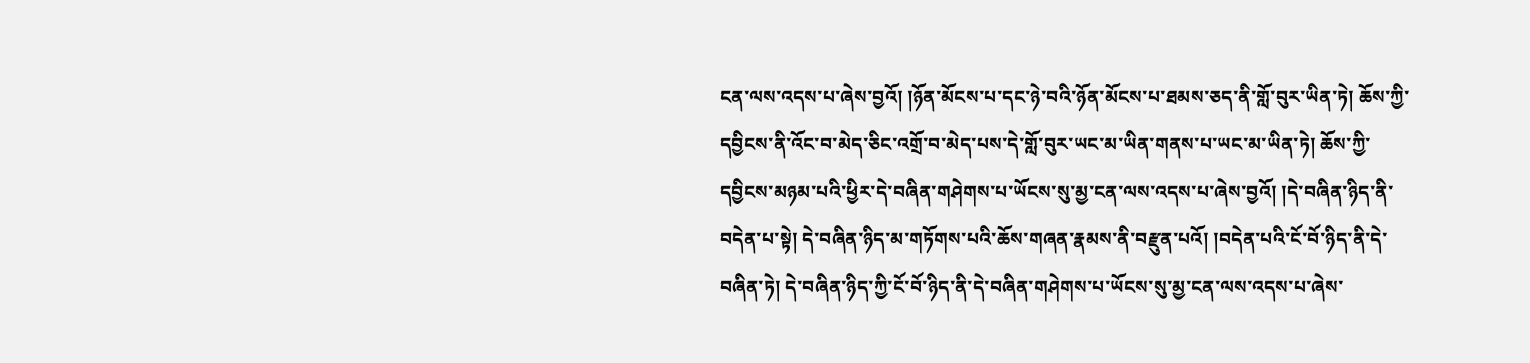ངན་ལས་འདས་པ་ཞེས་བྱའོ། །ཉོན་མོངས་པ་དང་ཉེ་བའི་ཉོན་མོངས་པ་ཐམས་ཅད་ནི་གློ་བུར་ཡིན་ཏེ། ཆོས་ཀྱི་དབྱིངས་ནི་འོང་བ་མེད་ཅིང་འགྲོ་བ་མེད་པས་དེ་གློ་བུར་ཡང་མ་ཡིན་གནས་པ་ཡང་མ་ཡིན་ཏེ། ཆོས་ཀྱི་དབྱིངས་མཉམ་པའི་ཕྱིར་དེ་བཞིན་གཤེགས་པ་ཡོངས་སུ་མྱ་ངན་ལས་འདས་པ་ཞེས་བྱའོ། །དེ་བཞིན་ཉིད་ནི་བདེན་པ་སྟེ། དེ་བཞིན་ཉིད་མ་གཏོགས་པའི་ཆོས་གཞན་རྣམས་ནི་བརྫུན་པའོ། །བདེན་པའི་ངོ་བོ་ཉིད་ནི་དེ་བཞིན་ཏེ། དེ་བཞིན་ཉིད་ཀྱི་ངོ་བོ་ཉིད་ནི་དེ་བཞིན་གཤེགས་པ་ཡོངས་སུ་མྱ་ངན་ལས་འདས་པ་ཞེས་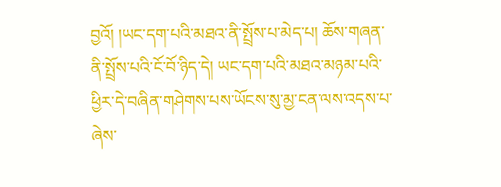བྱའོ། །ཡང་དག་པའི་མཐའ་ནི་སྤྲོས་པ་མེད་པ། ཆོས་གཞན་ནི་སྤྲོས་པའི་ངོ་བོ་ཉིད་དེ། ཡང་དག་པའི་མཐའ་མཉམ་པའི་ཕྱིར་དེ་བཞིན་གཤེགས་པས་ཡོངས་སུ་མྱ་ངན་ལས་འདས་པ་ཞེས་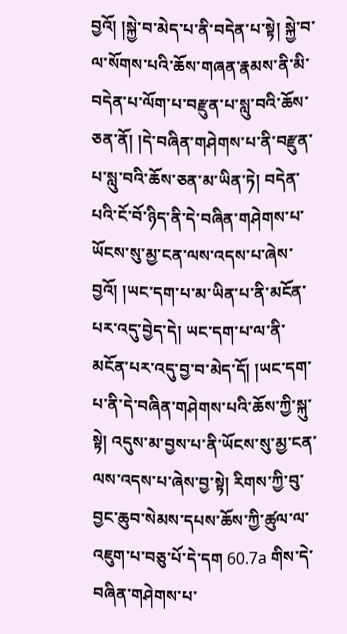བྱའོ། །སྐྱེ་བ་མེད་པ་ནི་བདེན་པ་སྟེ། སྐྱེ་བ་ལ་སོགས་པའི་ཆོས་གཞན་རྣམས་ནི་མི་བདེན་པ་ལོག་པ་བརྫུན་པ་སླུ་བའི་ཆོས་ཅན་ནོ། །དེ་བཞིན་གཤེགས་པ་ནི་བརྫུན་པ་སླུ་བའི་ཆོས་ཅན་མ་ཡིན་ཏེ། བདེན་པའི་ངོ་བོ་ཉིད་ནི་དེ་བཞིན་གཤེགས་པ་ཡོངས་སུ་མྱ་ངན་ལས་འདས་པ་ཞེས་བྱའོ། །ཡང་དག་པ་མ་ཡིན་པ་ནི་མངོན་པར་འདུ་བྱེད་དེ། ཡང་དག་པ་ལ་ནི་མངོན་པར་འདུ་བྱ་བ་མེད་དོ། །ཡང་དག་པ་ནི་དེ་བཞིན་གཤེགས་པའི་ཆོས་ཀྱི་སྐུ་སྟེ། འདུས་མ་བྱས་པ་ནི་ཡོངས་སུ་མྱ་ངན་ལས་འདས་པ་ཞེས་བྱ་སྟེ། རིགས་ཀྱི་བུ་བྱང་ཆུབ་སེམས་དཔས་ཆོས་ཀྱི་ཚུལ་ལ་འཇུག་པ་བཅུ་པོ་དེ་དག 60.7a གིས་དེ་བཞིན་གཤེགས་པ་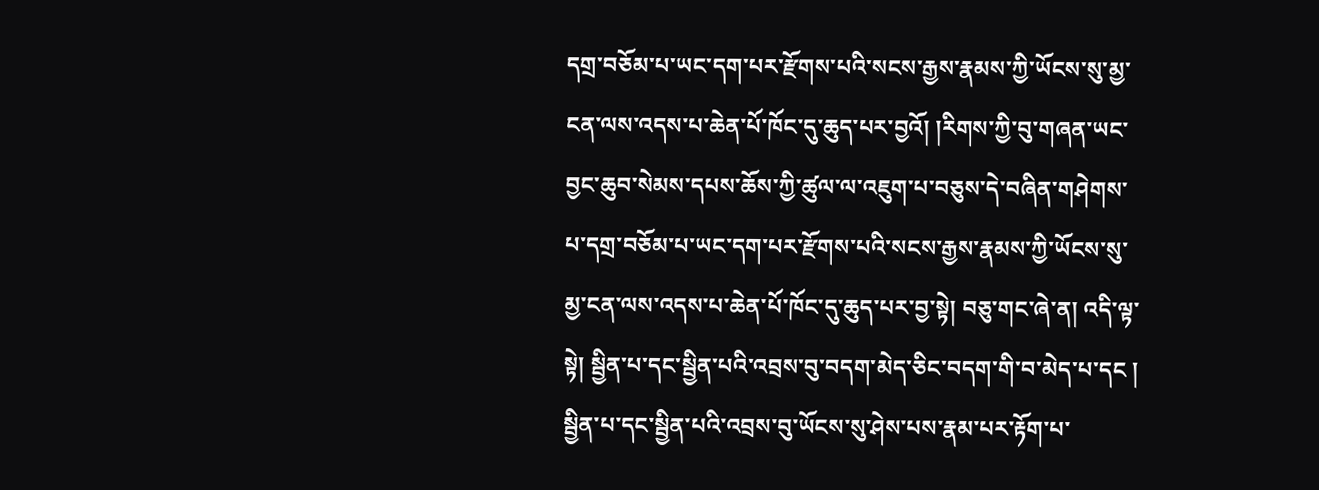དགྲ་བཅོམ་པ་ཡང་དག་པར་རྫོགས་པའི་སངས་རྒྱས་རྣམས་ཀྱི་ཡོངས་སུ་མྱ་ངན་ལས་འདས་པ་ཆེན་པོ་ཁོང་དུ་ཆུད་པར་བྱའོ། །རིགས་ཀྱི་བུ་གཞན་ཡང་བྱང་ཆུབ་སེམས་དཔས་ཆོས་ཀྱི་ཚུལ་ལ་འཇུག་པ་བཅུས་དེ་བཞིན་གཤེགས་པ་དགྲ་བཅོམ་པ་ཡང་དག་པར་རྫོགས་པའི་སངས་རྒྱས་རྣམས་ཀྱི་ཡོངས་སུ་མྱ་ངན་ལས་འདས་པ་ཆེན་པོ་ཁོང་དུ་ཆུད་པར་བྱ་སྟེ། བཅུ་གང་ཞེ་ན། འདི་ལྟ་སྟེ། སྦྱིན་པ་དང་སྦྱིན་པའི་འབྲས་བུ་བདག་མེད་ཅིང་བདག་གི་བ་མེད་པ་དང ། སྦྱིན་པ་དང་སྦྱིན་པའི་འབྲས་བུ་ཡོངས་སུ་ཤེས་པས་རྣམ་པར་རྟོག་པ་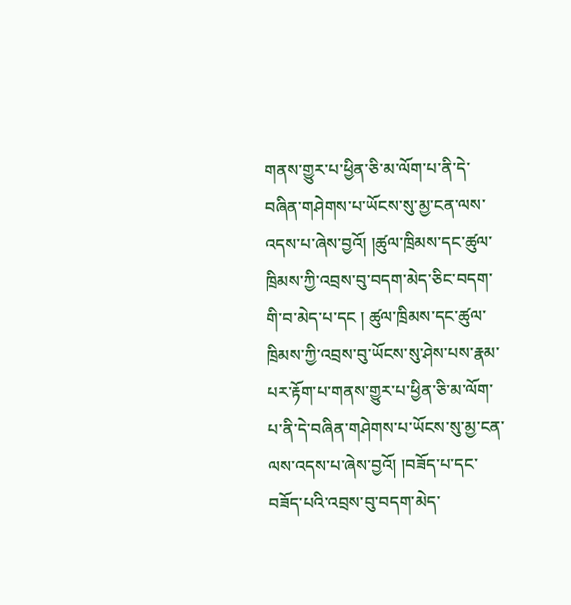གནས་གྱུར་པ་ཕྱིན་ཅི་མ་ལོག་པ་ནི་དེ་བཞིན་གཤེགས་པ་ཡོངས་སུ་མྱ་ངན་ལས་འདས་པ་ཞེས་བྱའོ། །ཚུལ་ཁྲིམས་དང་ཚུལ་ཁྲིམས་ཀྱི་འབྲས་བུ་བདག་མེད་ཅིང་བདག་གི་བ་མེད་པ་དང ། ཚུལ་ཁྲིམས་དང་ཚུལ་ཁྲིམས་ཀྱི་འབྲས་བུ་ཡོངས་སུ་ཤེས་པས་རྣམ་པར་རྟོག་པ་གནས་གྱུར་པ་ཕྱིན་ཅི་མ་ལོག་པ་ནི་དེ་བཞིན་གཤེགས་པ་ཡོངས་སུ་མྱ་ངན་ལས་འདས་པ་ཞེས་བྱའོ། །བཟོད་པ་དང་བཟོད་པའི་འབྲས་བུ་བདག་མེད་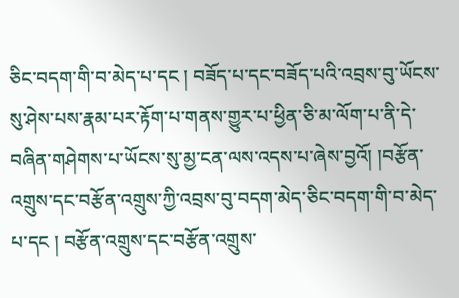ཅིང་བདག་གི་བ་མེད་པ་དང ། བཟོད་པ་དང་བཟོད་པའི་འབྲས་བུ་ཡོངས་སུ་ཤེས་པས་རྣམ་པར་རྟོག་པ་གནས་གྱུར་པ་ཕྱིན་ཅི་མ་ལོག་པ་ནི་དེ་བཞིན་གཤེགས་པ་ཡོངས་སུ་མྱ་ངན་ལས་འདས་པ་ཞེས་བྱའོ། །བརྩོན་འགྲུས་དང་བརྩོན་འགྲུས་ཀྱི་འབྲས་བུ་བདག་མེད་ཅིང་བདག་གི་བ་མེད་པ་དང ། བརྩོན་འགྲུས་དང་བརྩོན་འགྲུས་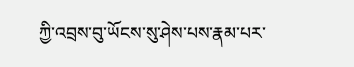ཀྱི་འབྲས་བུ་ཡོངས་སུ་ཤེས་པས་རྣམ་པར་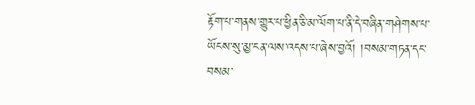རྟོག་པ་གནས་གྱུར་པ་ཕྱིན་ཅི་མ་ལོག་པ་ནི་དེ་བཞིན་གཤེགས་པ་ཡོངས་སུ་མྱ་ངན་ལས་འདས་པ་ཞེས་བྱའོ། །བསམ་གཏན་དང་བསམ་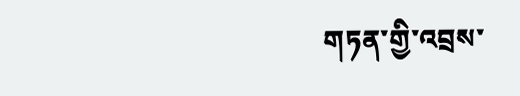གཏན་གྱི་འབྲས་